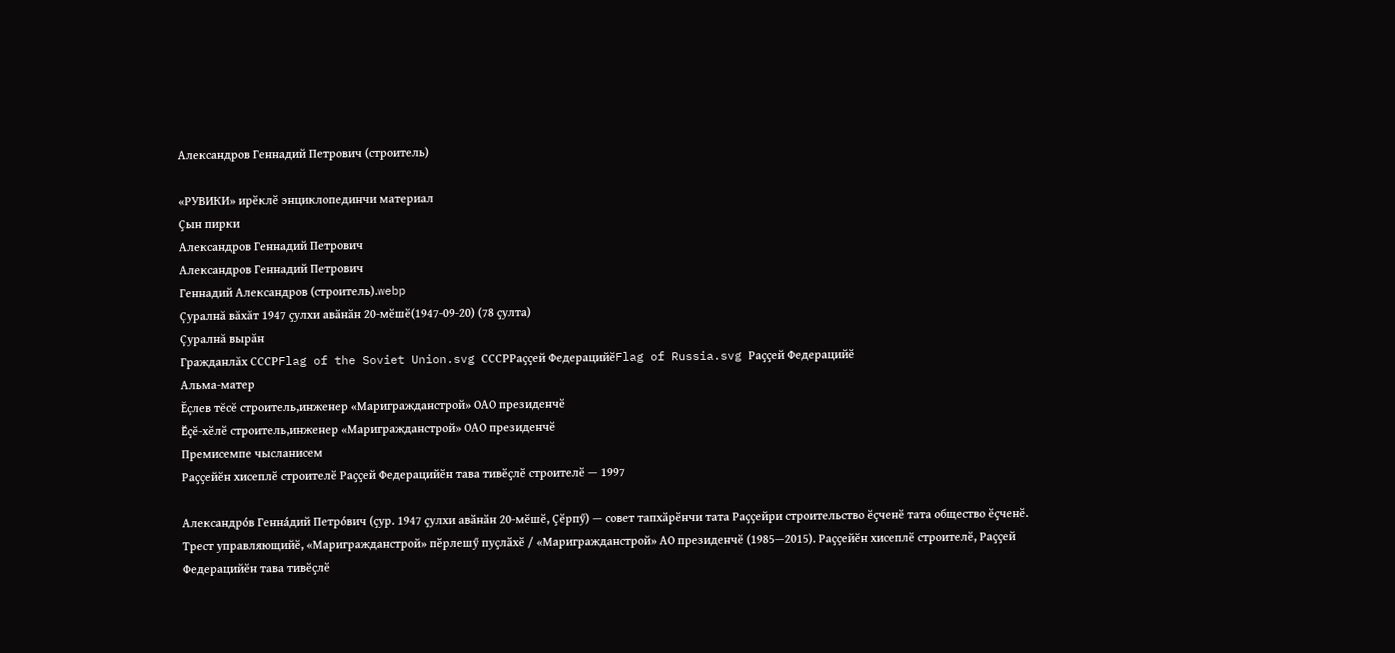Александров Геннадий Петрович (строитель)

«РУВИКИ» ирӗклӗ энциклопединчи материал
Ҫын пирки
Александров Геннадий Петрович
Александров Геннадий Петрович
Геннадий Александров (строитель).webp
Çуралнă вăхăт 1947 ҫулхи авӑнӑн 20-мӗшӗ(1947-09-20) (78 ҫулта)
Çуралнă вырăн
Гражданлăх СССРFlag of the Soviet Union.svg СССРРаҫҫей ФедерацийӗFlag of Russia.svg Раҫҫей Федерацийӗ
Альма-матер
Ĕçлев тĕсĕ строитель,инженер «Маригражданстрой» ОАО президенчӗ
Ӗҫӗ-хӗлӗ строитель,инженер «Маригражданстрой» ОАО президенчӗ
Премисемпе чысланисем
Раҫҫейӗн хисеплӗ строителӗ Раҫҫей Федерацийӗн тава тивӗҫлӗ строителӗ — 1997

Александрóв Геннáдий Петрóвич (ҫур. 1947 ҫулхи авӑнӑн 20-мӗшӗ, Ҫӗрпӳ) — совет тапхӑрӗнчи тата Раҫҫейри строительство ӗҫченӗ тата общество ӗҫченӗ. Трест управляющийӗ, «Маригражданстрой» пӗрлешӳ пуҫлӑхӗ / «Маригражданстрой» АО президенчӗ (1985—2015). Раҫҫейӗн хисеплӗ строителӗ, Раҫҫей Федерацийӗн тава тивӗҫлӗ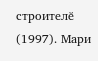строителӗ (1997). Мари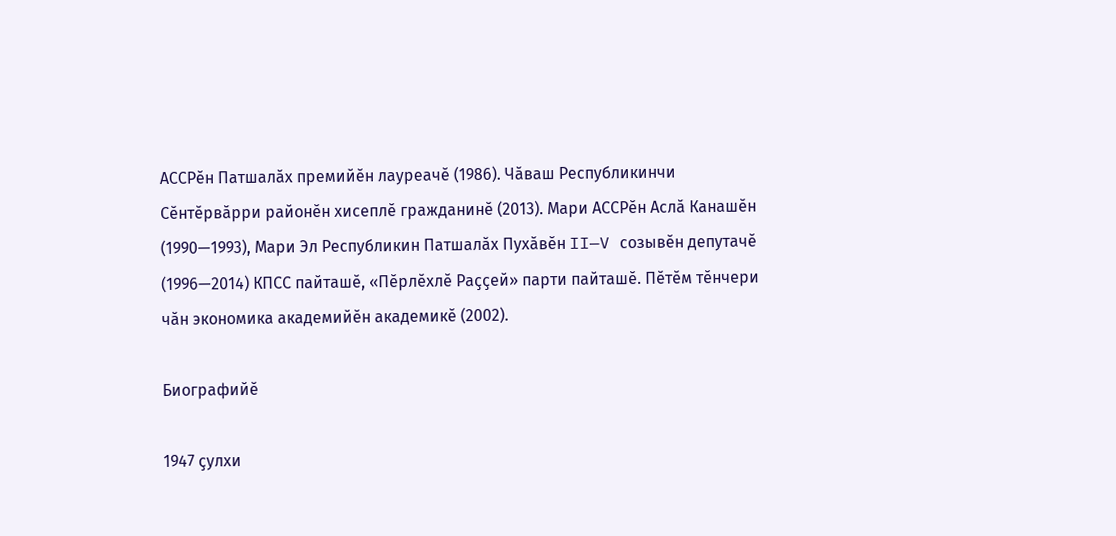АССРӗн Патшалӑх премийӗн лауреачӗ (1986). Чӑваш Республикинчи Сӗнтӗрвӑрри районӗн хисеплӗ гражданинӗ (2013). Мари АССРӗн Аслӑ Канашӗн (1990—1993), Мари Эл Республикин Патшалӑх Пухӑвӗн II—V созывӗн депутачӗ (1996—2014) КПСС пайташӗ, «Пӗрлӗхлӗ Раҫҫей» парти пайташӗ. Пӗтӗм тӗнчери чӑн экономика академийӗн академикӗ (2002).

Биографийӗ

1947 ҫулхи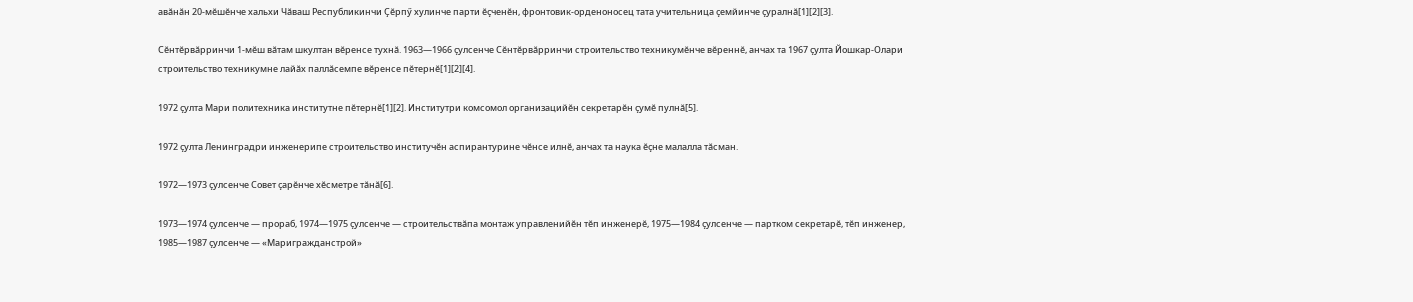авӑнӑн 20-мӗшӗнче хальхи Чӑваш Республикинчи Ҫӗрпӳ хулинче парти ӗҫченӗн, фронтовик-орденоносец тата учительница ҫемйинче ҫуралнӑ[1][2][3].

Сӗнтӗрвӑрринчи 1-мӗш вӑтам шкултан вӗренсе тухнӑ. 1963—1966 ҫулсенче Сӗнтӗрвӑрринчи строительство техникумӗнче вӗреннӗ, анчах та 1967 ҫулта Йошкар-Олари строительство техникумне лайӑх паллӑсемпе вӗренсе пӗтернӗ[1][2][4].

1972 ҫулта Мари политехника институтне пӗтернӗ[1][2]. Институтри комсомол организацийӗн секретарӗн ҫумӗ пулнӑ[5].

1972 ҫулта Ленинградри инженерипе строительство институчӗн аспирантурине чӗнсе илнӗ, анчах та наука ӗҫне малалла тӑсман.

1972—1973 ҫулсенче Совет ҫарӗнче хӗсметре тӑнӑ[6].

1973—1974 ҫулсенче — прораб, 1974—1975 ҫулсенче — строительствӑпа монтаж управленийӗн тӗп инженерӗ, 1975—1984 ҫулсенче — партком секретарӗ, тӗп инженер, 1985—1987 ҫулсенче — «Маригражданстрой»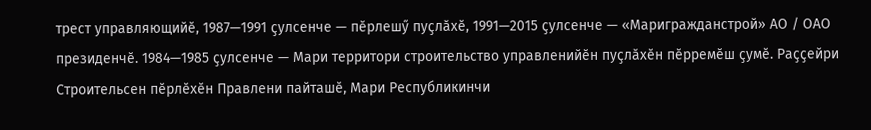трест управляющийӗ, 1987—1991 ҫулсенче — пӗрлешӳ пуҫлӑхӗ, 1991—2015 ҫулсенче — «Маригражданстрой» АО / ОАО президенчӗ. 1984—1985 ҫулсенче — Мари территори строительство управленийӗн пуҫлӑхӗн пӗрремӗш ҫумӗ. Раҫҫейри Строительсен пӗрлӗхӗн Правлени пайташӗ, Мари Республикинчи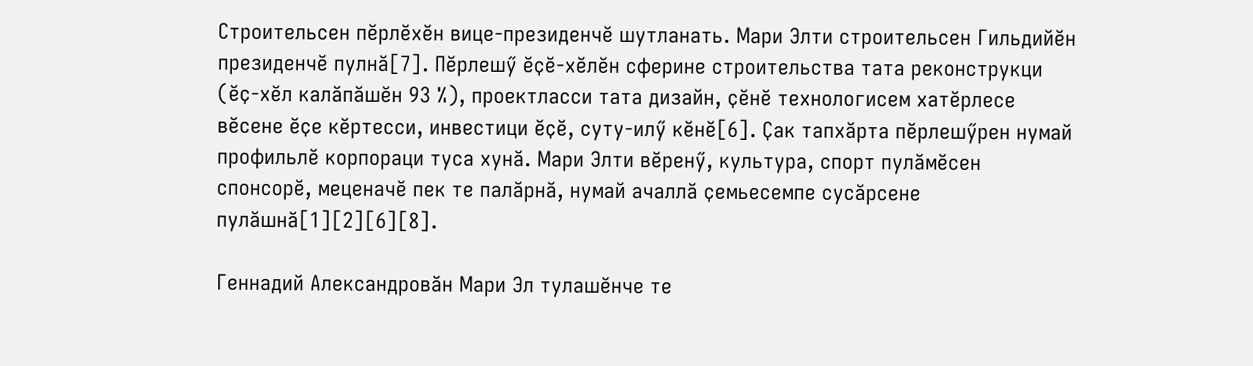Строительсен пӗрлӗхӗн вице-президенчӗ шутланать. Мари Элти строительсен Гильдийӗн президенчӗ пулнӑ[7]. Пӗрлешӳ ӗҫӗ-хӗлӗн сферине строительства тата реконструкци (ӗҫ-хӗл калӑпӑшӗн 93 %), проектласси тата дизайн, ҫӗнӗ технологисем хатӗрлесе вӗсене ӗҫе кӗртесси, инвестици ӗҫӗ, суту-илӳ кӗнӗ[6]. Ҫак тапхӑрта пӗрлешӳрен нумай профильлӗ корпораци туса хунӑ. Мари Элти вӗренӳ, культура, спорт пулӑмӗсен спонсорӗ, меценачӗ пек те палӑрнӑ, нумай ачаллӑ ҫемьесемпе сусӑрсене пулӑшнӑ[1][2][6][8].

Геннадий Александровӑн Мари Эл тулашӗнче те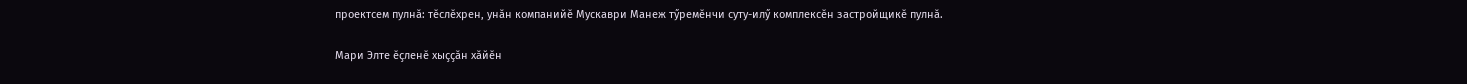проектсем пулнӑ: тӗслӗхрен, унӑн компанийӗ Мускаври Манеж тӳремӗнчи суту-илӳ комплексӗн застройщикӗ пулнӑ.

Мари Элте ӗҫленӗ хыҫҫӑн хӑйӗн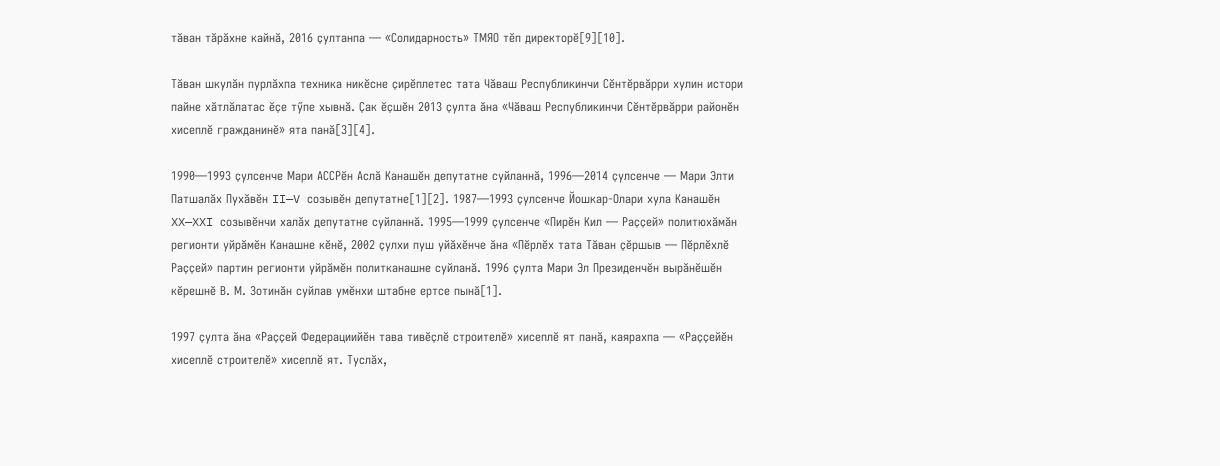тӑван тӑрӑхне кайнӑ, 2016 ҫултанпа — «Солидарность» ТМЯО тӗп директорӗ[9][10].

Тӑван шкулӑн пурлӑхпа техника никӗсне ҫирӗплетес тата Чӑваш Республикинчи Сӗнтӗрвӑрри хулин истори пайне хӑтлӑлатас ӗҫе тӳпе хывнӑ. Ҫак ӗҫшӗн 2013 ҫулта ӑна «Чӑваш Республикинчи Сӗнтӗрвӑрри районӗн хисеплӗ гражданинӗ» ята панӑ[3][4].

1990—1993 ҫулсенче Мари АССРӗн Аслӑ Канашӗн депутатне суйланнӑ, 1996—2014 ҫулсенче — Мари Элти Патшалӑх Пухӑвӗн II—V созывӗн депутатне[1][2]. 1987—1993 ҫулсенче Йошкар-Олари хула Канашӗн XX—XXI созывӗнчи халӑх депутатне суйланнӑ. 1995—1999 ҫулсенче «Пирӗн Кил — Раҫҫей» политюхӑмӑн регионти уйрӑмӗн Канашне кӗнӗ, 2002 ҫулхи пуш уйӑхӗнче ӑна «Пӗрлӗх тата Тӑван ҫӗршыв — Пӗрлӗхлӗ Раҫҫей» партин регионти уйрӑмӗн политканашне суйланӑ. 1996 ҫулта Мари Эл Президенчӗн вырӑнӗшӗн кӗрешнӗ В. М. Зотинӑн суйлав умӗнхи штабне ертсе пынӑ[1].

1997 ҫулта ӑна «Раҫҫей Федерациийӗн тава тивӗҫлӗ строителӗ» хисеплӗ ят панӑ, каярахпа — «Раҫҫейӗн хисеплӗ строителӗ» хисеплӗ ят. Туслӑх,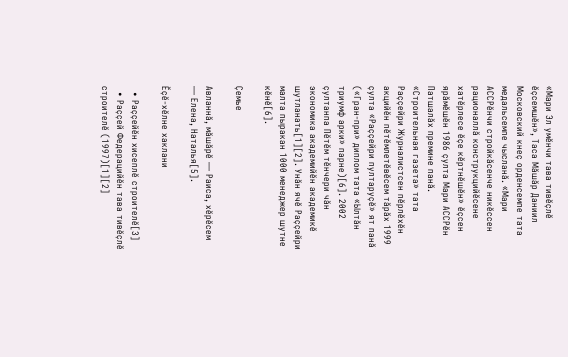«Мари Эл умӗнчи тава тивӗҫлӗ ӗҫсемшӗн», Таса Мӑшӑр Даниил Московский кнеҫ орденсемпе тата медальсемпе чысланӑ. «Мари АССРӗнчи стройкӑсенче никӗссен рационаллӑ конструкцийӗсене хатӗрлесе ӗҫе кӗртнӗшӗн» ӗҫсен ярӑмӗшӗн 1986 ҫулта Мари АССРӗн Патшалӑх премине панӑ. «Строительная газета» тата Раҫҫейри Журналистсен пӗрлӗхӗн акцийӗн пӗтӗмлетӗвӗсем тӑрӑх 1999 ҫулта «Раҫҫейри пултаруҫӗ» ят панӑ («Гран-при» диплом тата «Ылтӑн триумф арки» парне)[6]. 2002 ҫултанпа Пӗтӗм тӗнчери чӑн экономика академийӗн академикӗ шутланать[1][2]. Унӑн ячӗ Раҫҫейри малта пыракан 1000 менеджер шутне кӗнӗ[6].

Ҫемье

Авланнӑ, мӑшӑрӗ — Раиса, хӗрӗсем — Елена, Наталья[5].

Ӗҫӗ-хӗлне хаклани

  • Раҫҫейӗн хисеплӗ строителӗ[3]
  • Раҫҫей Федерацийӗн тава тивӗҫлӗ строителӗ (1997)[1][2]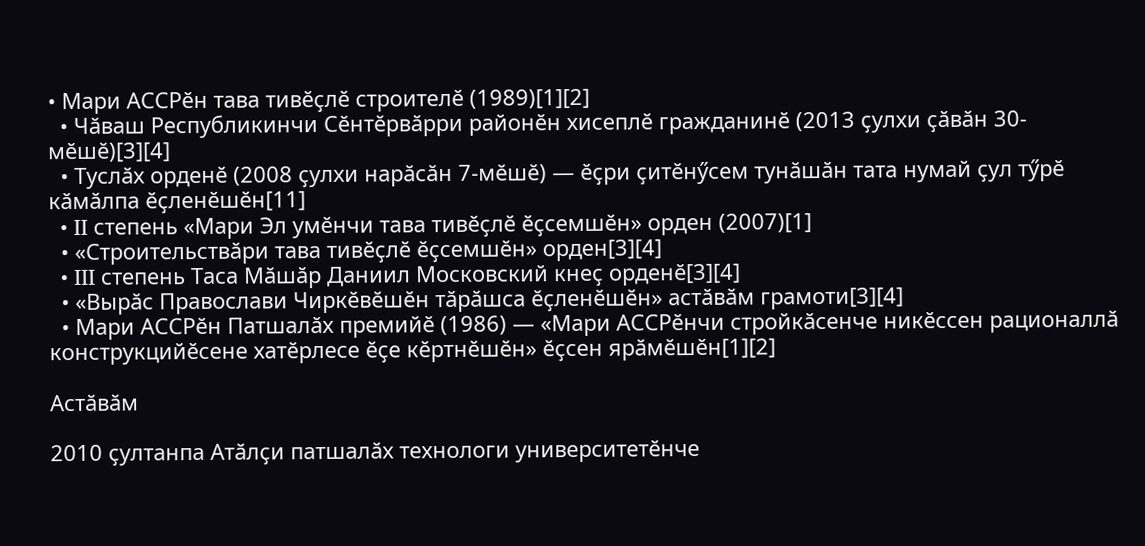• Мари АССРӗн тава тивӗҫлӗ строителӗ (1989)[1][2]
  • Чӑваш Республикинчи Сӗнтӗрвӑрри районӗн хисеплӗ гражданинӗ (2013 ҫулхи ҫӑвӑн 30-мӗшӗ)[3][4]
  • Туслӑх орденӗ (2008 ҫулхи нарӑсӑн 7-мӗшӗ) — ӗҫри ҫитӗнӳсем тунӑшӑн тата нумай ҫул тӳрӗ кӑмӑлпа ӗҫленӗшӗн[11]
  • II степень «Мари Эл умӗнчи тава тивӗҫлӗ ӗҫсемшӗн» орден (2007)[1]
  • «Строительствӑри тава тивӗҫлӗ ӗҫсемшӗн» орден[3][4]
  • III степень Таса Мӑшӑр Даниил Московский кнеҫ орденӗ[3][4]
  • «Вырӑс Православи Чиркӗвӗшӗн тӑрӑшса ӗҫленӗшӗн» астӑвӑм грамоти[3][4]
  • Мари АССРӗн Патшалӑх премийӗ (1986) — «Мари АССРӗнчи стройкӑсенче никӗссен рационаллӑ конструкцийӗсене хатӗрлесе ӗҫе кӗртнӗшӗн» ӗҫсен ярӑмӗшӗн[1][2]

Астӑвӑм

2010 ҫултанпа Атӑлҫи патшалӑх технологи университетӗнче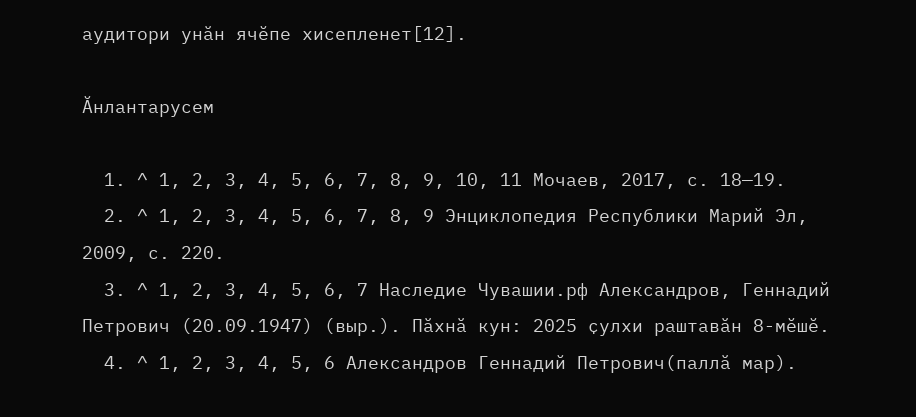аудитори унӑн ячӗпе хисепленет[12].

Ӑнлантарусем

  1. ^ 1, 2, 3, 4, 5, 6, 7, 8, 9, 10, 11 Мочаев, 2017, с. 18—19.
  2. ^ 1, 2, 3, 4, 5, 6, 7, 8, 9 Энциклопедия Республики Марий Эл, 2009, с. 220.
  3. ^ 1, 2, 3, 4, 5, 6, 7 Наследие Чувашии.рф Александров, Геннадий Петрович (20.09.1947) (выр.). Пӑхнӑ кун: 2025 ҫулхи раштавӑн 8-мӗшӗ.
  4. ^ 1, 2, 3, 4, 5, 6 Александров Геннадий Петрович(паллӑ мар).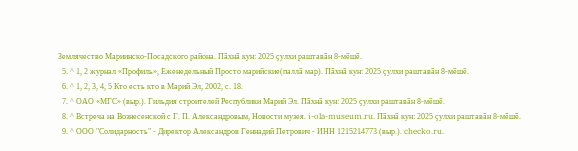Землячество Мариинско-Посадского района. Пӑхнӑ кун: 2025 ҫулхи раштавӑн 8-мӗшӗ.
  5. ^ 1, 2 журнал «Профиль», Еженедельный Просто марийские(паллӑ мар). Пӑхнӑ кун: 2025 ҫулхи раштавӑн 8-мӗшӗ.
  6. ^ 1, 2, 3, 4, 5 Кто есть кто в Марий Эл, 2002, с. 18.
  7. ^ ОАО «МГС» (выр.). Гильдия строителей Республики Марий Эл. Пӑхнӑ кун: 2025 ҫулхи раштавӑн 8-мӗшӗ.
  8. ^ Встреча на Вознесенской с Г. П. Александровым, Новости музея. i-ola-museum.ru. Пӑхнӑ кун: 2025 ҫулхи раштавӑн 8-мӗшӗ.
  9. ^ ООО "Солидарность" - Директор Александров Геннадий Петрович - ИНН 1215214773 (выр.). checko.ru.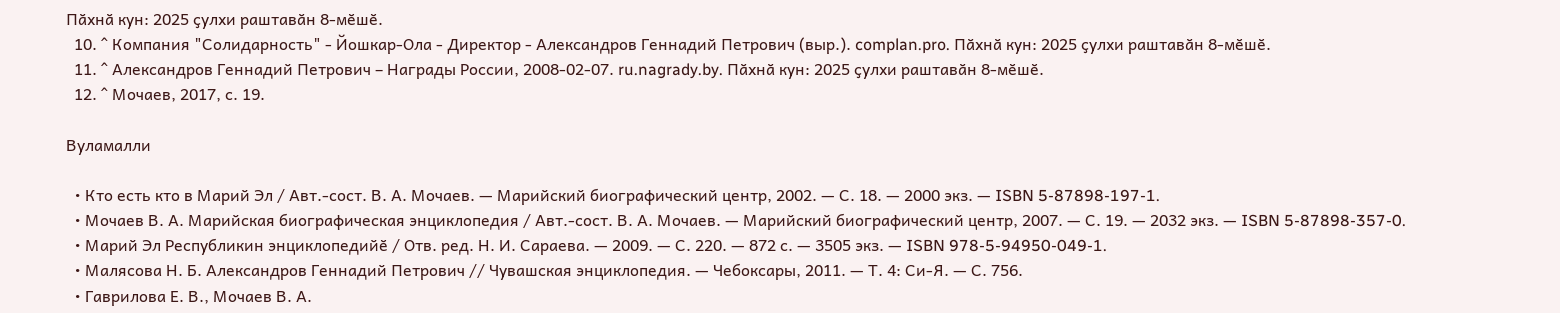Пӑхнӑ кун: 2025 ҫулхи раштавӑн 8-мӗшӗ.
  10. ^ Компания "Солидарность" - Йошкар-Ола - Директор - Александров Геннадий Петрович (выр.). complan.pro. Пӑхнӑ кун: 2025 ҫулхи раштавӑн 8-мӗшӗ.
  11. ^ Александров Геннадий Петрович – Награды России, 2008-02-07. ru.nagrady.by. Пӑхнӑ кун: 2025 ҫулхи раштавӑн 8-мӗшӗ.
  12. ^ Мочаев, 2017, с. 19.

Вуламалли

  • Кто есть кто в Марий Эл / Авт.-сост. В. А. Мочаев. — Марийский биографический центр, 2002. — С. 18. — 2000 экз. — ISBN 5-87898-197-1.
  • Мочаев В. А. Марийская биографическая энциклопедия / Авт.-сост. В. А. Мочаев. — Марийский биографический центр, 2007. — С. 19. — 2032 экз. — ISBN 5-87898-357-0.
  • Марий Эл Республикин энциклопедийӗ / Отв. ред. Н. И. Сараева. — 2009. — С. 220. — 872 с. — 3505 экз. — ISBN 978-5-94950-049-1.
  • Малясова Н. Б. Александров Геннадий Петрович // Чувашская энциклопедия. — Чебоксары, 2011. — Т. 4: Си-Я. — С. 756.
  • Гаврилова Е. В., Мочаев В. А.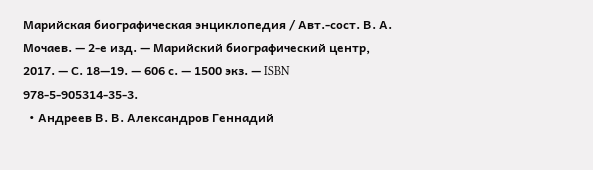Марийская биографическая энциклопедия / Авт.-сост. В. А. Мочаев. — 2-е изд. — Марийский биографический центр, 2017. — С. 18—19. — 606 с. — 1500 экз. — ISBN 978-5-905314-35-3.
  • Андреев В. В. Александров Геннадий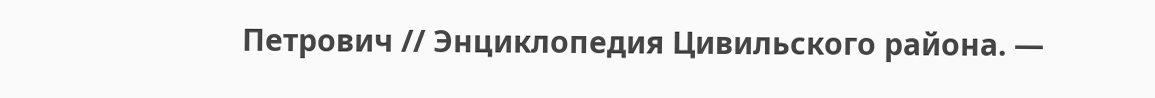Петрович // Энциклопедия Цивильского района. —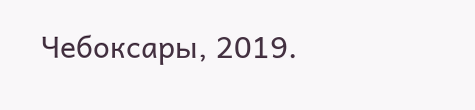Чебоксары, 2019.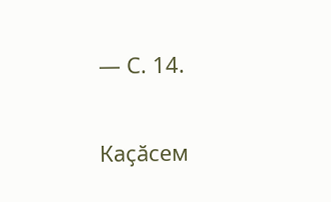— С. 14.

Каҫӑсем